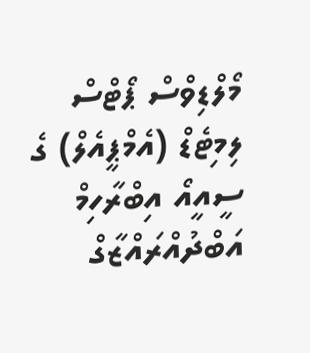މޯލްޑިވްސް ޕޯޓްސް ލިމިޓެޑް (އެމްޕީއެލް) ގެ ސީއީއޯ އިބްރާހިމް އަބްދުއްރައްޒާގް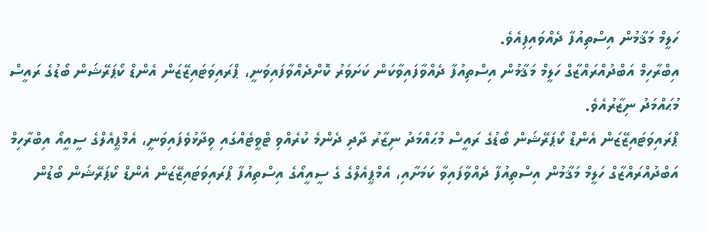ހަލީމް މަޤާމުން އިސްތިއުފާ ދެއްވައިފިއެވެ.
އިބްރާހިމް އަބްދުއްރައްޒާގް ހަލީމް މަޤާމުން އިސްތިއުފާ ދެއްވާފައިވާކަން ކަށަވަރު ކޮށްދެއްވާފައިވަނީ، ޕްރައިވަޓައިޒޭޒަން އެންޑް ކޯޕަރޭޝަން ބޯޑުގެ ރައީސް މުޙައްމަދު ނިޒާރުއެވެ.
ޕްރައިވަޓައިޒޭޒަން އެންޑް ކޯޕަރޭޝަން ބޯޑުގެ ރައީސް މުޙައްމަދު ނިޒާރު ދާދި ދެންމެ ކުރެއްވި ޓްވީޓެއްގައި ވިދާޅުވެފައިވަނީ، އެމްޕީއެލްގެ ސީއީއޯ އިބްރާހިމް އަބްދުއްރައްޒާގް ހަލީމް މަޤާމުން އިސްތިއުފާ ދެއްވާފައިވާ ކަމަށާއި، އެމްޕީއެލްގެ ގެ ސީއީއޯގެ އިސްތިއުފާ ޕްރައިވަޓައިޒޭޒަން އެންޑް ކޯޕަރޭޝަން ބޯޑުން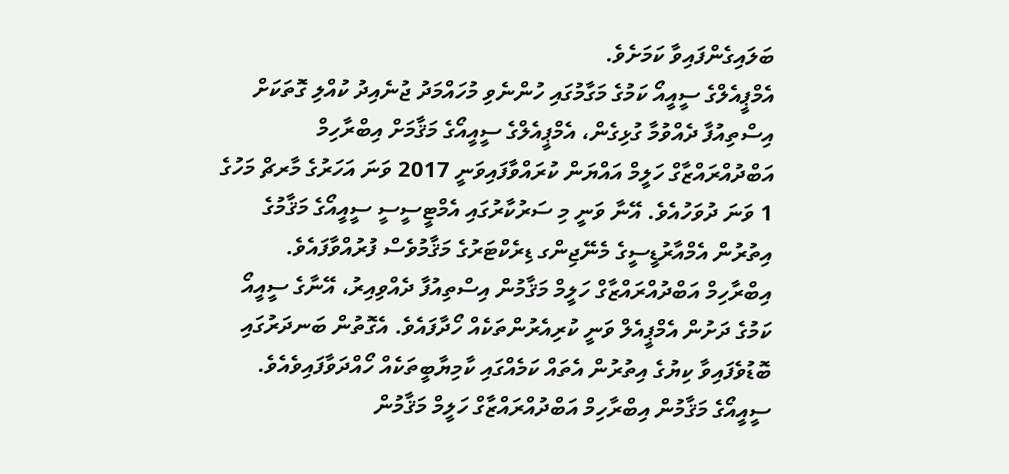ބަލައިގެންފައިވާ ކަމަށެވެ.
އެމްޕީއެލްގެ ސީއީއޯ ކަމުގެ މަގާމުގައި ހުންނެވި މުހައްމަދު ޖުނެއިދު ކުއްލި ގޮތަކަށް އިސްތިއުފާ ދެއްވުމާ ގުޅިގެން، އެމްޕީއެލްގެ ސީއީއޯގެ މަޤާމަށް އިބްރާހިމް އަބްދުއްރައްޒާގް ހަލީމް އައްޔަން ކުރައްވާފައިވަނީ 2017 ވަނަ އަހަރުގެ މާރޗް މަހުގެ 1 ވަނަ ދުވަހުއެވެ. އޭނާ ވަނީ މި ސަރުކާރުގައި އެމްޓީސީސީ ސީއީއޯގެ މަޤާމުގެ އިތުރުން އެމްއާރުޑީސީގެ މެނޭޖިންގ ޑިރެކްޓަރުގެ މަޤާމުވެސް ފުރުއްވާފައެވެ.
އިބްރާހިމް އަބްދުއްރައްޒާގް ހަލީމް މަޤާމުން އިސްތިއުފާ ދެއްވިއިރު، އޭނާގެ ސީއީއޯ ކަމުގެ ދަށުން އެމްޕީއެލް ވަނީ ކުރިއެރުންތަކެއް ހޯދާފައެވެ. އެގޮތުން ބަނދަރުގައި ބޮޑުވެފައިވާ ކިޔުގެ އިތުރުން އެތައް ކަމެއްގައި ކާމިޔާބީތަކެއް ހޯއްދަވާފައިވެއެވެ.
ސީއީއޯގެ މަޤާމުން އިބްރާހިމް އަބްދުއްރައްޒާގް ހަލީމް މަޤާމުން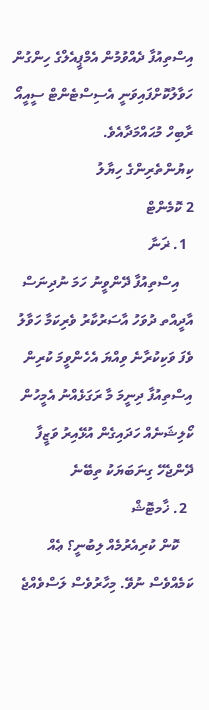އިސްތިއުފާ ދެއްވުމުން އެމްޕީއެލްގެ ހިންގުން ހަވާލުކޮށްފައިވަނީ އެސިސްޓެންޓް ސީއީއޯ ރާބިހް މުޙައްމަދާއެވެ.
ކިޔުންތެރިންގެ ހިޔާލު
2 ކޮމެންޓް
  1. ޜަނާ
    އިސްތިއުފާ ދޭންވީނު ހަމަ ނުދިނަސް އާދީއްތ ދުވަހު އާސަރުކާރު ވެރިކަމާ ހަވާލު ވެފަ ވަކިކުރާނެ ވިއްޔަ އެހެންވީމަ ކުރިން އިސްތިއުފާ ދިނީމަ މާ ރަގަޅެއްނު އެމީހުން ކޯލިޝަނެއް ހަދައިގެން އުޅޭއިރު ވަޒީފާ ދޭންޖެހޭ ގިނަބަޔަކު ތިބޭނެ
  2. ޚާމޓޮޝް
    ކޮން ކުރިއެރުމެއް ލިބުނީ؟ ޢެއް ކަމެއްވެސް ނުވޭ. މިހާރުވެސް ލަސްވެއްޖެ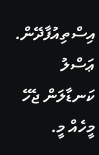އިސްތިއުފާދޭން. ޢަސްލު ކަނޑާލަން ޖެހޭ މީހެއް މީ.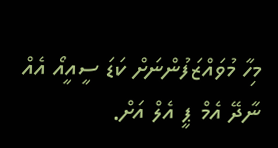މިހާ މުވައްޒަފުންނަށް ކަޑަ ސީއީއޯ އެއް ނާދޭ އެމް ޕީ އެލް އަށް.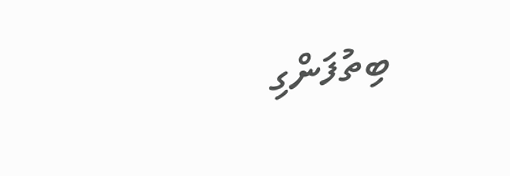ބިތުފަންގި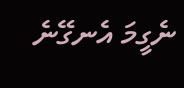ނެގީމަ އެނގޭނެ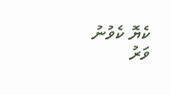ކެޔޮ ކެވުނު ވަރު